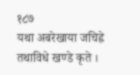१८७
यथा अबरेखाया जचिह्ने तथाविधे खण्डे कृते ।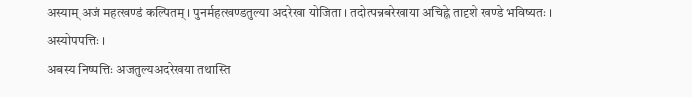अस्याम् अजं महत्खण्डं कल्पितम् । पुनर्महत्खण्डतुल्या अदरेखा योजिता । तदोत्पन्नबरेखाया अचिह्ने तादृशे खण्डे भविष्यतः ।
अस्योपपत्तिः ।
अबस्य निष्पत्तिः अजतुल्यअदरेखया तथास्ति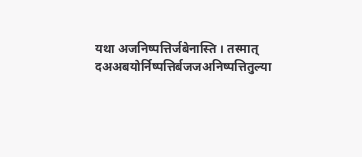यथा अजनिष्पत्तिर्जबेनास्ति । तस्मात् दअअबयोर्निष्पत्तिर्बजजअनिष्पत्तितुल्या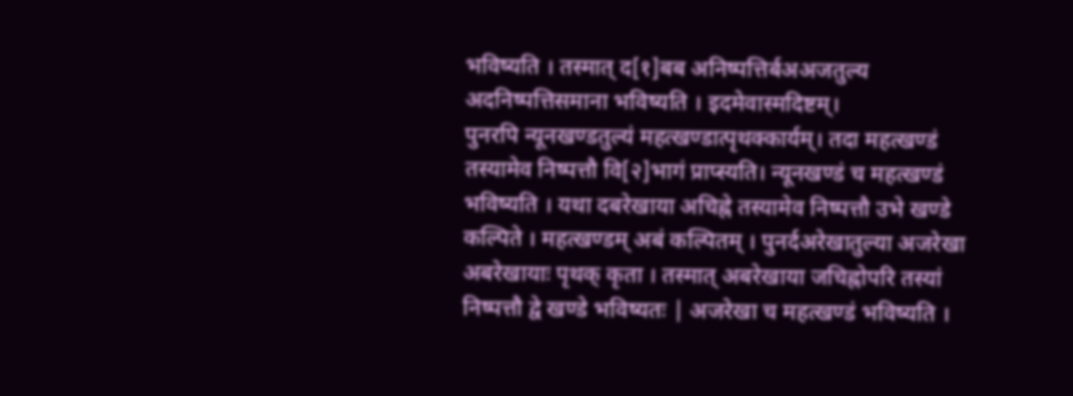भविष्यति । तस्मात् द[१]बब अनिष्पत्तिर्बअअजतुल्य अदनिष्पत्तिसमाना भविष्यति । इदमेवास्मदिष्टम्।
पुनरपि न्यूनखण्डतुल्यं महत्खण्डात्पृथक्कार्यम्। तदा महत्खण्डं तस्यामेव निष्पत्तौ वि[२]भागं प्राप्स्यति। न्यूनखण्डं च महत्खण्डं भविष्यति । यथा दबरेखाया अचिह्ने तस्यामेव निष्पत्तौ उभे खण्डे कल्पिते । महत्खण्डम् अबं कल्पितम् । पुनर्दअरेखातुल्या अजरेखा अबरेखायाः पृथक् कृता । तस्मात् अबरेखाया जचिह्नोपरि तस्यां निष्पत्तौ द्वे खण्डे भविष्यतः | अजरेखा च महत्खण्डं भविष्यति ।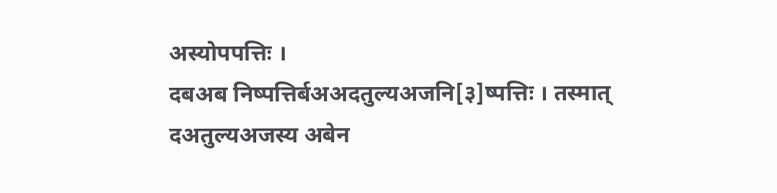अस्योपपत्तिः ।
दबअब निष्पत्तिर्बअअदतुल्यअजनि[३]ष्पत्तिः । तस्मात् दअतुल्यअजस्य अबेन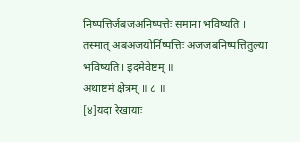निष्पत्तिर्जबजअनिष्पत्तेः समाना भविष्यति । तस्मात् अबअजयोर्निष्पत्तिः अजजबनिष्पत्तितुल्या भविष्यति। इदमेवेष्टम् ॥
अथाष्टमं क्षेत्रम् ॥ ८ ॥
[४]यदा रेखायाः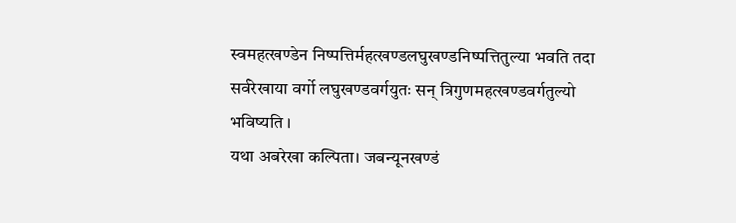स्वमहत्खण्डेन निष्पत्तिर्महत्खण्डलघुखण्डनिष्पत्तितुल्या भवति तदा सर्वरेखाया वर्गो लघुखण्डवर्गयुतः सन् त्रिगुणमहत्खण्डवर्गतुल्यो भविष्यति ।
यथा अबरेखा कल्पिता। जबन्यूनखण्डं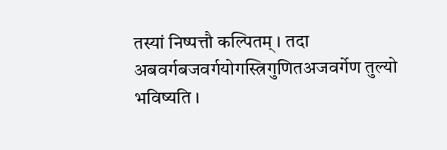तस्यां निष्पत्तौ कल्पितम् । तदा अबवर्गबजवर्गयोगस्त्रिगुणितअजवर्गेण तुल्यो भविष्यति ।